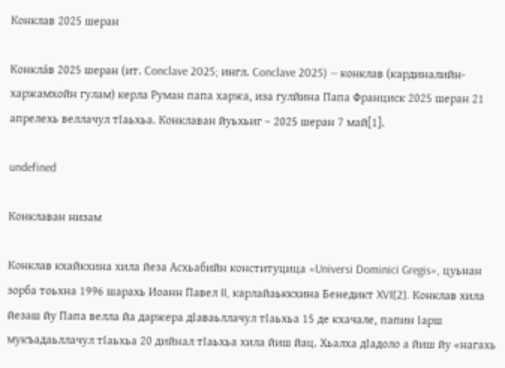Конклав 2025 шеран

Конкла́в 2025 шеран (ит. Conclave 2025; ингл. Conclave 2025) — конклав (кардиналийн-харжамхойн гулам) керла Руман папа харжа, иза гулйина Папа Франциск 2025 шеран 21 апрелехь веллачул тӀаьхьа. Конклаван йуьхьиг – 2025 шеран 7 май[1].

undefined

Конклаван низам

Конклав кхайкхина хила йеза Асхьабийн конституцица «Universi Dominici Gregis», цуьнан зорба тоьхна 1996 шарахь Иоанн Павел II, карлайаьккхина Бенедикт XVI[2]. Конклав хила йезаш йу Папа велла йа даржера дӀаваьллачул тӀаьхьа 15 де кхачале, папин Ӏарш мукъадаьллачул тӀаьхьа 20 дийнал тӀаьхьа хила йиш йац. Хьалха дӀадоло а йиш йу «нагахь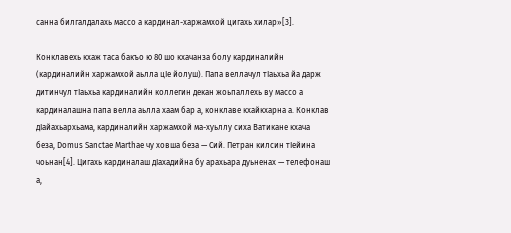санна билгалдалахь массо а кардинал-харжамхой цигахь хилар»[3].

Конклавехь кхаж таса бакъо ю 80 шо кхачанза болу кардиналийн (кардиналийн харжамхой аьлла цӀе йолуш). Папа веллачул тӀаьхьа йа дарж дитинчул тӀаьхьа кардиналийн коллегин декан жоьпаллехь ву массо а кардиналашна папа велла аьлла хаам бар а, конклаве кхайкхарна а. Конклав дӀайахьархьама, кардиналийн харжамхой ма-хуьллу сиха Ватикане кхача беза, Domus Sanctae Marthae чу ховша беза — Сий. Петран килсин тӀейина чоьнан[4]. Цигахь кардиналаш дӀахадийна бу арахьара дуьненах — телефонаш а,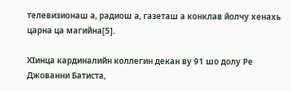телевизионаш а, радиош а, газеташ а конклав йолчу хенахь царна ца магийна[5].

ХӀинца кардиналийн коллегин декан ву 91 шо долу Ре Джованни Батиста,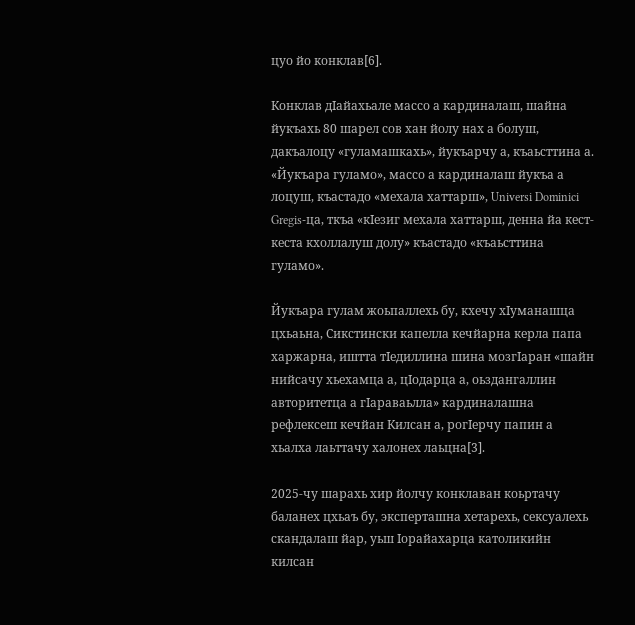цуо йо конклав[6].

Конклав дӀайахьале массо а кардиналаш, шайна йукъахь 80 шарел сов хан йолу нах а болуш, дакъалоцу «гуламашкахь», йукъарчу а, къаьсттина а. «Йукъара гуламо», массо а кардиналаш йукъа а лоцуш, къастадо «мехала хаттарш», Universi Dominici Gregis-ца, ткъа «кӀезиг мехала хаттарш, денна йа кест-кеста кхоллалуш долу» къастадо «къаьсттина гуламо».

Йукъара гулам жоьпаллехь бу, кхечу хӀуманашца цхьаьна, Сикстински капелла кечйарна керла папа харжарна, иштта тӀедиллина шина мозгӀаран «шайн нийсачу хьехамца а, цӀодарца а, оьздангаллин авторитетца а гӀараваьлла» кардиналашна рефлексеш кечйан Килсан а, рогӀерчу папин а хьалха лаьттачу халонех лаьцна[3].

2025-чу шарахь хир йолчу конклаван коьртачу баланех цхьаъ бу, эксперташна хетарехь, сексуалехь скандалаш йар, уьш Ӏорайахарца католикийн килсан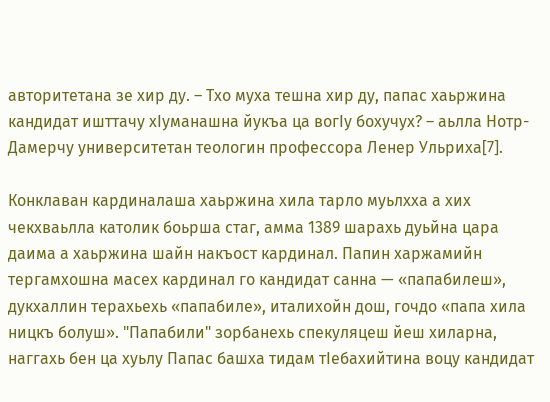авторитетана зе хир ду. – Тхо муха тешна хир ду, папас хаьржина кандидат ишттачу хӀуманашна йукъа ца вогӀу бохучух? – аьлла Нотр-Дамерчу университетан теологин профессора Ленер Ульриха[7].

Конклаван кардиналаша хаьржина хила тарло муьлхха а хих чекхваьлла католик боьрша стаг, амма 1389 шарахь дуьйна цара даима а хаьржина шайн накъост кардинал. Папин харжамийн тергамхошна масех кардинал го кандидат санна — «папабилеш», дукхаллин терахьехь «папабиле», италихойн дош, гочдо «папа хила ницкъ болуш». "Папабили" зорбанехь спекуляцеш йеш хиларна, наггахь бен ца хуьлу Папас башха тидам тӀебахийтина воцу кандидат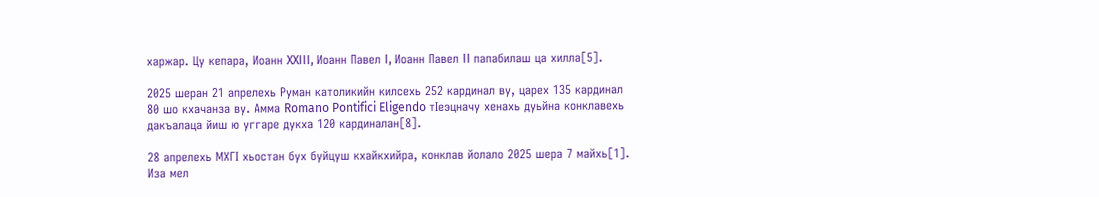харжар. Цу кепара, Иоанн XXIII, Иоанн Павел I, Иоанн Павел II папабилаш ца хилла[5].

2025 шеран 21 апрелехь Руман католикийн килсехь 252 кардинал ву, царех 135 кардинал 80 шо кхачанза ву. Амма Romano Pontifici Eligendo тӀеэцначу хенахь дуьйна конклавехь дакъалаца йиш ю уггаре дукха 120 кардиналан[8].

28 апрелехь МХГӀ хьостан бух буйцуш кхайкхийра, конклав йолало 2025 шера 7 майхь[1]. Иза мел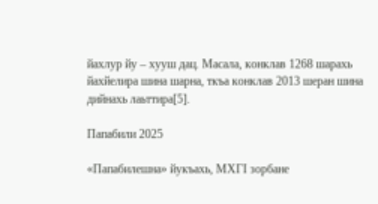йахлур йу – хууш дац. Масала, конклав 1268 шарахь йахйелира шина шарна, ткъа конклав 2013 шеран шина дийнахь лаьттира[5].

Папабили 2025

«Папабилешна» йукъахь, МХГӀ зорбане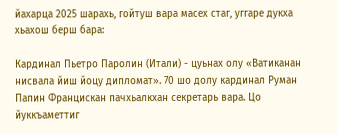йахарца 2025 шарахь, гойтуш вара масех стаг, уггаре дукха хьахош берш бара:

Кардинал Пьетро Паролин (Итали) - цуьнах олу «Ватиканан нисвала йиш йоцу дипломат». 70 шо долу кардинал Руман Папин Францискан пачхьалкхан секретарь вара. Цо йуккъаметтиг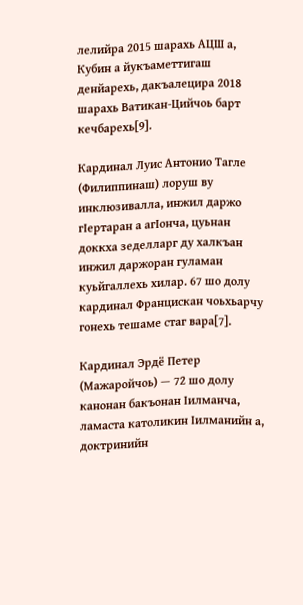лелийра 2015 шарахь АЦШ а, Кубин а йукъаметтигаш денйарехь, дакъалецира 2018 шарахь Ватикан-Цийчоь барт кечбарехь[9].

Кардинал Луис Антонио Тагле (Филиппинаш) лоруш ву инклюзивалла, инжил даржо гӀертаран а агӀонча, цуьнан доккха зеделларг ду халкъан инжил даржоран гуламан куьйгаллехь хилар. 67 шо долу кардинал Францискан чоьхьарчу гонехь тешаме стаг вара[7].

Кардинал Эрдё Петер (Мажаройчоь) — 72 шо долу канонан бакъонан Ӏилманча, ламаста католикин Ӏилманийн а, доктринийн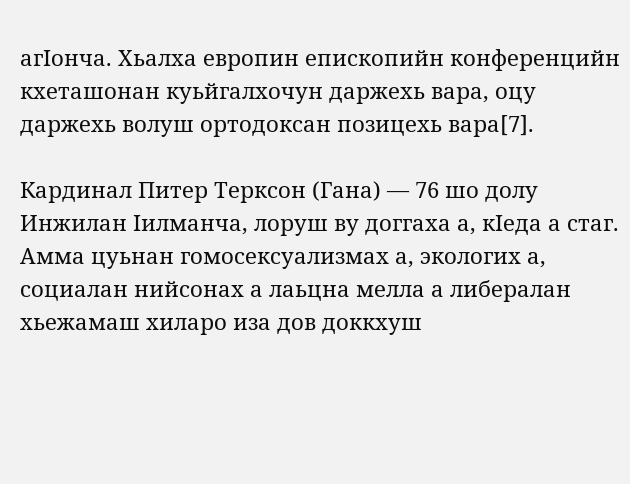агӀонча. Хьалха европин епископийн конференцийн кхеташонан куьйгалхочун даржехь вара, оцу даржехь волуш ортодоксан позицехь вара[7].

Кардинал Питер Терксон (Гана) — 76 шо долу Инжилан Ӏилманча, лоруш ву доггаха а, кӀеда а стаг. Амма цуьнан гомосексуализмах а, экологих а, социалан нийсонах а лаьцна мелла а либералан хьежамаш хиларо иза дов доккхуш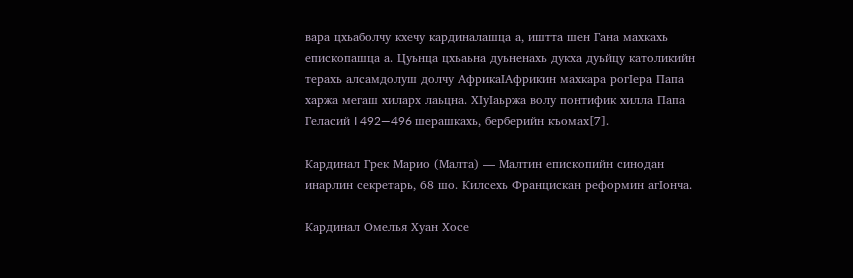вара цхьаболчу кхечу кардиналашца а, иштта шен Гана махкахь епископашца а. Цуьнца цхьаьна дуьненахь дукха дуьйцу католикийн терахь алсамдолуш долчу АфрикаӀАфрикин махкара рогӀера Папа харжа мегаш хиларх лаьцна. ХӀуӀаьржа волу понтифик хилла Папа Геласий I 492—496 шерашкахь, берберийн къомах[7].

Кардинал Грек Марио (Малта) — Малтин епископийн синодан инарлин секретарь, 68 шо. Килсехь Францискан реформин агӀонча.

Кардинал Омелья Хуан Хосе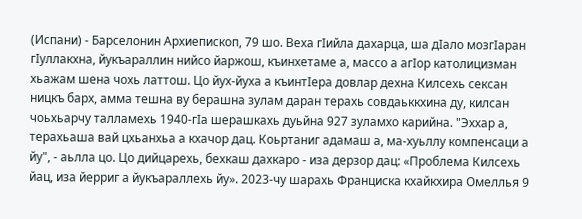(Испани) - Барселонин Архиепископ, 79 шо. Веха гӀийла дахарца, ша дӀало мозгӀаран гӀуллакхна, йукъараллин нийсо йаржош, къинхетаме а, массо а агӀор католицизман хьажам шена чохь латтош. Цо йух-йуха а къинтӀера довлар дехна Килсехь сексан ницкъ барх, амма тешна ву берашна зулам даран терахь совдаьккхина ду, килсан чоьхьарчу талламехь 1940-гӀа шерашкахь дуьйна 927 зуламхо карийна. "Эххар а, терахьаша вай цхьанхьа а кхачор дац. Коьртаниг адамаш а, ма-хуьллу компенсаци а йу", - аьлла цо. Цо дийцарехь, бехкаш дахкаро - иза дерзор дац: «Проблема Килсехь йац, иза йерриг а йукъараллехь йу». 2023-чу шарахь Франциска кхайкхира Омеллья 9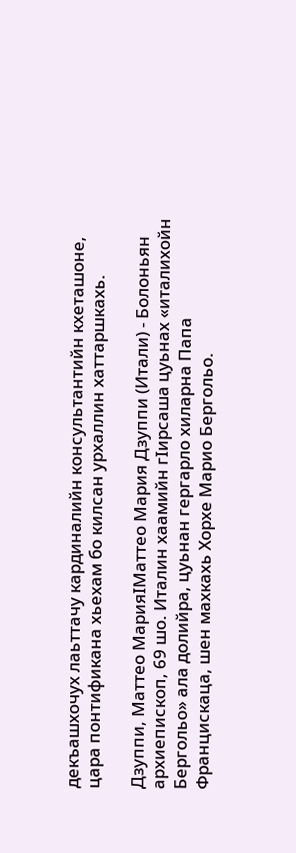декъашхочух лаьттачу кардиналийн консультантийн кхеташоне, цара понтификана хьехам бо килсан урхаллин хаттаршкахь.

Дзуппи, Маттео МарияӀМаттео Мария Дзуппи (Итали) - Болоньян архиепископ, 69 шо. Италин хаамийн гӀирсаша цуьнах «италихойн Бергольо» ала долийра, цуьнан гергарло хиларна Папа Францискаца, шен махкахь Хорхе Марио Бергольо.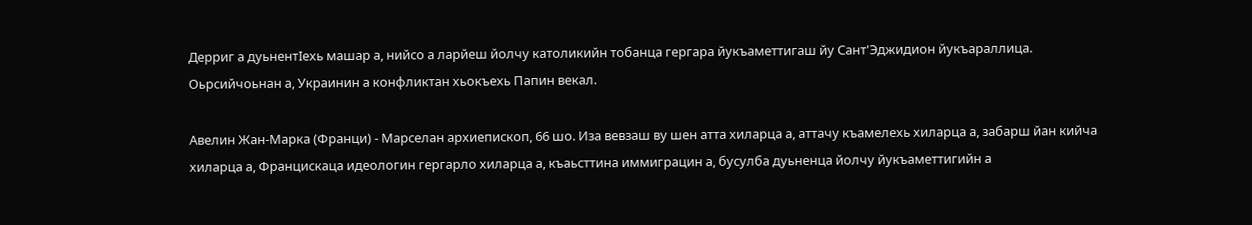Дерриг а дуьнентӀехь машар а, нийсо а ларйеш йолчу католикийн тобанца гергара йукъаметтигаш йу Сант'Эджидион йукъараллица. Оьрсийчоьнан а, Украинин а конфликтан хьокъехь Папин векал.

Авелин Жан-Марка (Франци) - Марселан архиепископ, 66 шо. Иза вевзаш ву шен атта хиларца а, аттачу къамелехь хиларца а, забарш йан кийча хиларца а, Францискаца идеологин гергарло хиларца а, къаьсттина иммиграцин а, бусулба дуьненца йолчу йукъаметтигийн а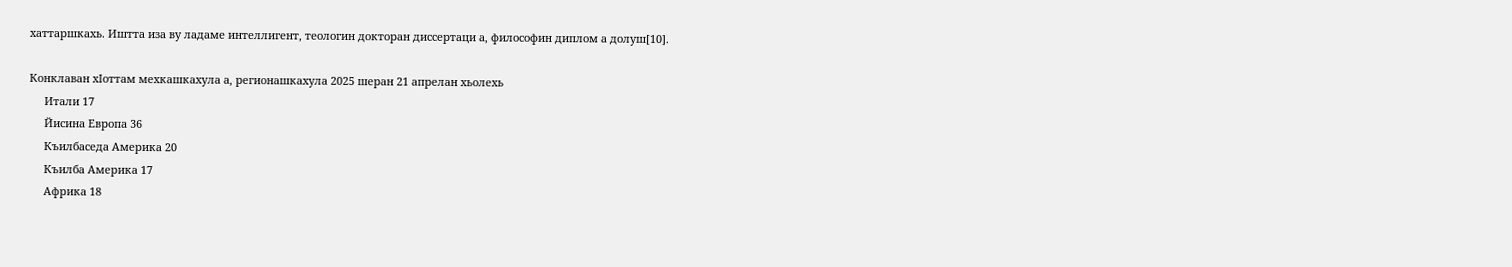хаттаршкахь. Иштта иза ву ладаме интеллигент, теологин докторан диссертаци а, философин диплом а долуш[10].

Конклаван хӀоттам мехкашкахула а, регионашкахула 2025 шеран 21 апрелан хьолехь
     Итали 17
     Йисина Европа 36
     Къилбаседа Америка 20
     Къилба Америка 17
     Африка 18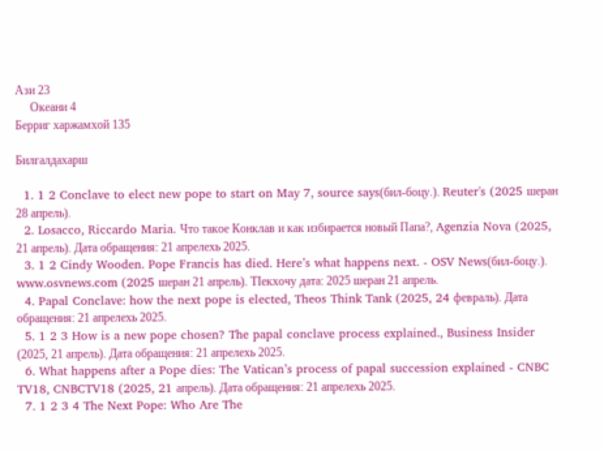Ази 23
     Океани 4
Берриг харжамхой 135

Билгалдахарш

  1. 1 2 Conclave to elect new pope to start on May 7, source says(бил-боцу.). Reuter's (2025 шеран 28 апрель).
  2. Losacco, Riccardo Maria. Что такое Конклав и как избирается новый Папа?, Agenzia Nova (2025, 21 апрель). Дата обращения: 21 апрелехь 2025.
  3. 1 2 Cindy Wooden. Pope Francis has died. Here’s what happens next. - OSV News(бил-боцу.). www.osvnews.com (2025 шеран 21 апрель). ТӀекхочу дата: 2025 шеран 21 апрель.
  4. Papal Conclave: how the next pope is elected, Theos Think Tank (2025, 24 февраль). Дата обращения: 21 апрелехь 2025.
  5. 1 2 3 How is a new pope chosen? The papal conclave process explained., Business Insider (2025, 21 апрель). Дата обращения: 21 апрелехь 2025.
  6. What happens after a Pope dies: The Vatican’s process of papal succession explained - CNBC TV18, CNBCTV18 (2025, 21 апрель). Дата обращения: 21 апрелехь 2025.
  7. 1 2 3 4 The Next Pope: Who Are The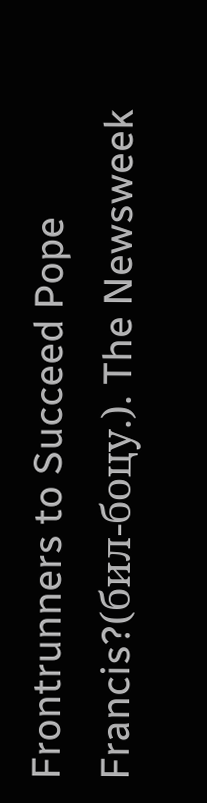Frontrunners to Succeed Pope Francis?(бил-боцу.). The Newsweek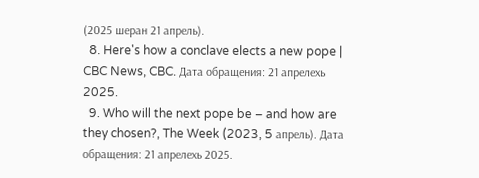(2025 шеран 21 апрель).
  8. Here's how a conclave elects a new pope | CBC News, CBC. Дата обращения: 21 апрелехь 2025.
  9. Who will the next pope be – and how are they chosen?, The Week (2023, 5 апрель). Дата обращения: 21 апрелехь 2025.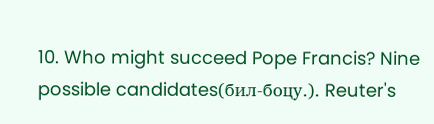10. Who might succeed Pope Francis? Nine possible candidates(бил-боцу.). Reuter's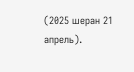(2025 шеран 21 апрель).